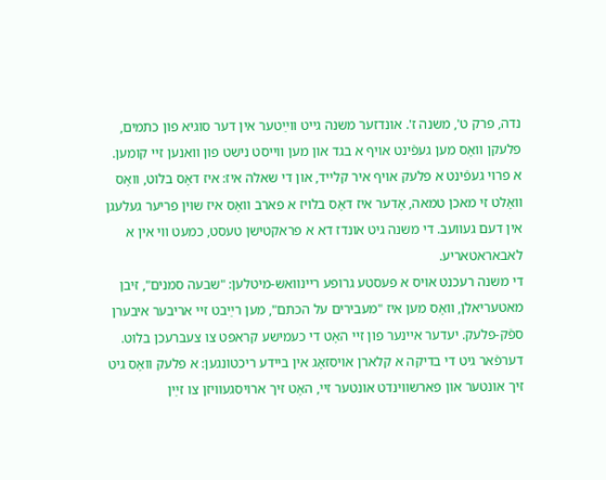נדה, פרק ט', משנה ז'. אונדזער משנה גייט ווײַטער אין דער סוגיא פון כתמים, פלעקן וואָס מען געפֿינט אויף א בגד און מען ווייסט נישט פון וואנען זיי קומען. א פרוי געפֿינט א פלעק אויף איר קלייד, און די שאלה איז: איז דאָס בלוט, וואָס וואָלט זי מאכן טמאה, אָדער איז דאָס בלויז א פארב וואָס איז שוין פריער געלעגן אין דעם געוועב. די משנה גיט אונדז דא א פראקטישן טעסט, כמעט ווי אין א לאבאראטאריע.
די משנה רעכנט אויס א פעסטע גרופע ריינוואש-מיטלען: "שבעה סמנים", זיבן מאטעריאלן, וואָס מען איז "מעבירים על הכתם", מען רײַבט זיי אריבער איבערן ספֿק-פלעק. יעדער איינער פון זיי האָט די כעמישע קראפט צו צעברעכן בלוט. דערפֿאר גיט די בדיקה א קלארן אויסזאָג אין ביידע ריכטונגען: א פלעק וואָס גיט זיך אונטער און פארשווינדט אונטער זיי, האָט זיך ארויסגעוויזן צו זײַן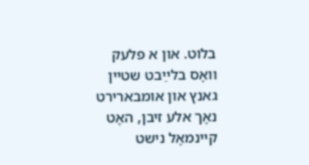בלוט. און א פלעק וואָס בלײַבט שטיין גאנץ און אומבארירט נאָך אלע זיבן, האָט קיינמאָל נישט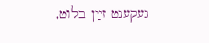געקענט זײַן בלוט,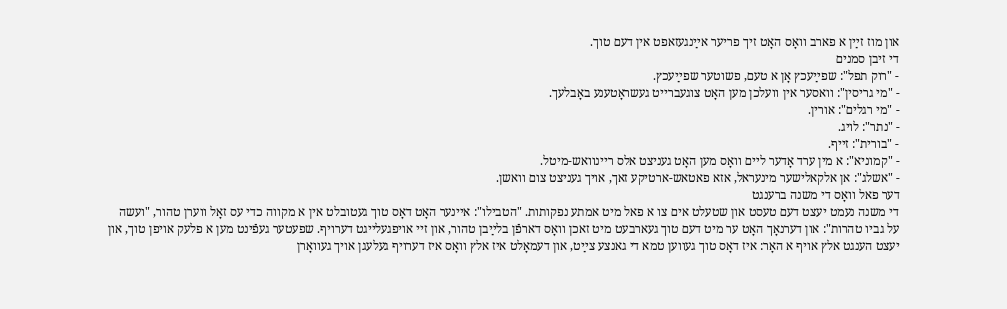און מוז זײַן א פארב וואָס האָט זיך פריער אײַנגעזאפט אין דעם טוך.
די זיבן סמנים
- "רוק תפל": שפײַעכץ אָן א טעם, פשוטער שפײַעכץ.
- "מי גריסין": וואסער אין וועלכן מען האָט צוגעברייט געשראָטענע באָבלעך.
- "מי רגלים": אורין.
- "נתר": לויג.
- "בורית": זייף.
- "קמוניא": א מין ערד אָדער לײם וואָס מען האָט געניצט אלס ריינוואש-מיטל.
- "אשלג": אן אלקאלישער מינעראל, אזא פאטאש-ארטיקע זאך, אויך געניצט צום וואשן.
דער פאל וואָס די משנה ברענגט
די משנה נעמט יעצט דעם טעסט און שטעלט אים צו א פאל מיט אמתע נפקותות. "הטבילו": איינער האָט דאָס טוך געטובלט אין א מקווה כדי עס זאָל ווערן טהור, "ועשה על גביו טהרות": און דערנאָך האָט ער מיט דעם טוך געארבעט מיט זאכן וואָס דארפֿן בלײַבן טהור, און זיי אויפגעלייגט דערויף. שפעטער געפֿינט מען א פלעק אויפן טוך, און יעצט הענגט אלץ אויף א האָר: איז דאָס טוך געווען טמא די גאנצע צײַט, און דעמאָלט איז אלץ וואָס איז דערויף געלעגן אויך געוואָרן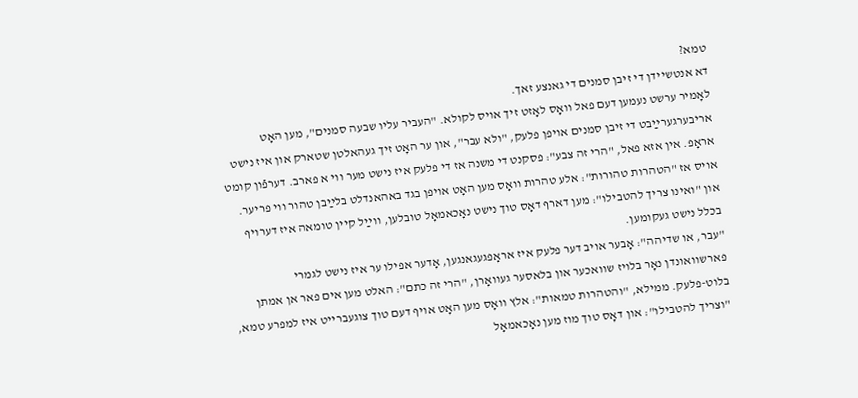טמא?
דא אנטשיידן די זיבן סמנים די גאנצע זאך.
לאָמיר ערשט נעמען דעם פאל וואָס לאָזט זיך אויס לקולא. "העביר עליו שבעה סמנים", מען האָט אריבערגערײַבט די זיבן סמנים אויפן פלעק, "ולא עבר", און ער האָט זיך געהאלטן שטארק און איז נישט אראָפ. אין אזא פאל, "הרי זה צבע": פסקנט די משנה אז די פלעק איז נישט מער ווי א פארב. דערפֿון קומט אויס אז "הטהרות טהורות": אלע טהרות וואָס מען האָט אויפן בגד באהאנדלט בלײַבן טהור ווי פריער. און "ואינו צריך להטבילו": מען דארף דאָס טוך נישט נאָכאמאָל טובלען, ווײַל קיין טומאה איז דערויף בכלל נישט געקומען.
"עבר, או שדיהה": אָבער אויב דער פלעק איז אראָפגעגאנגען, אָדער אפילו ער איז נישט לגמרי פארשוואונדן נאָר בלויז שוואכער און בלאסער געוואָרן, "הרי זה כתם": האלט מען אים פאר אן אמתן בלוט-פלעק. ממילא, "והטהרות טמאות": אלץ וואָס מען האָט אויף דעם טוך צוגעברייט איז למפרע טמא, "וצריך להטבילו": און דאָס טוך מוז מען נאָכאמאָל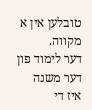טובלען אין א מקווה.
דער לימוד פון דער משנה איז די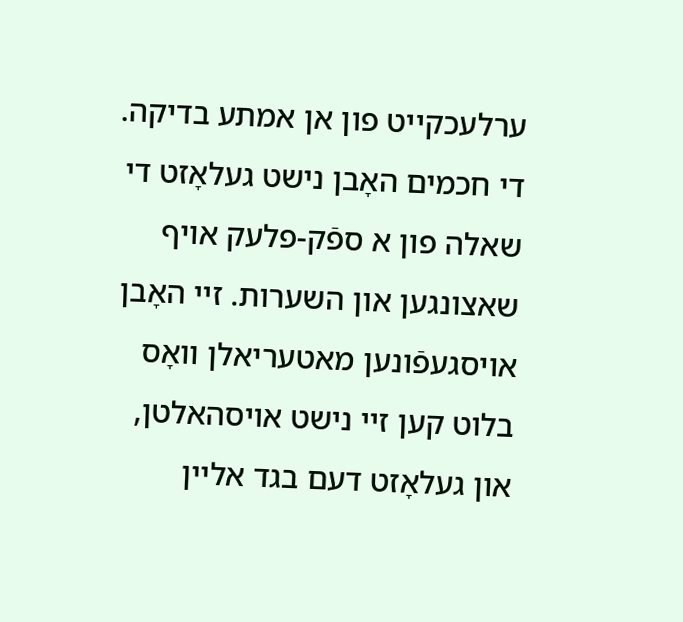ערלעכקייט פון אן אמתע בדיקה. די חכמים האָבן נישט געלאָזט די שאלה פון א ספֿק-פלעק אויף שאצונגען און השערות. זיי האָבן אויסגעפֿונען מאטעריאלן וואָס בלוט קען זיי נישט אויסהאלטן, און געלאָזט דעם בגד אליין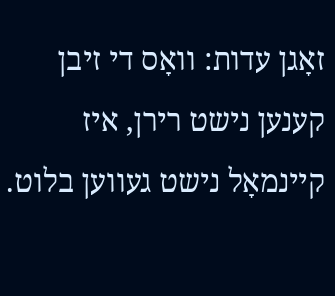זאָגן עדות: וואָס די זיבן קענען נישט רירן, איז קיינמאָל נישט געווען בלוט.